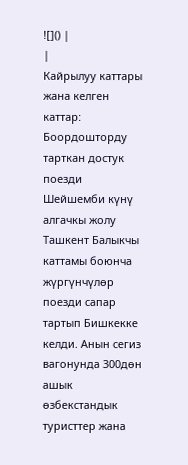![]() |
|
Кайрылуу каттары жана келген каттар:
Боордошторду тарткан достук поезди Шейшемби күнү алгачкы жолу Ташкент Балыкчы каттамы боюнча жүргүнчүлөр поезди сапар тартып Бишкекке келди. Анын сегиз вагонунда 300дөн ашык өзбекстандык туристтер жана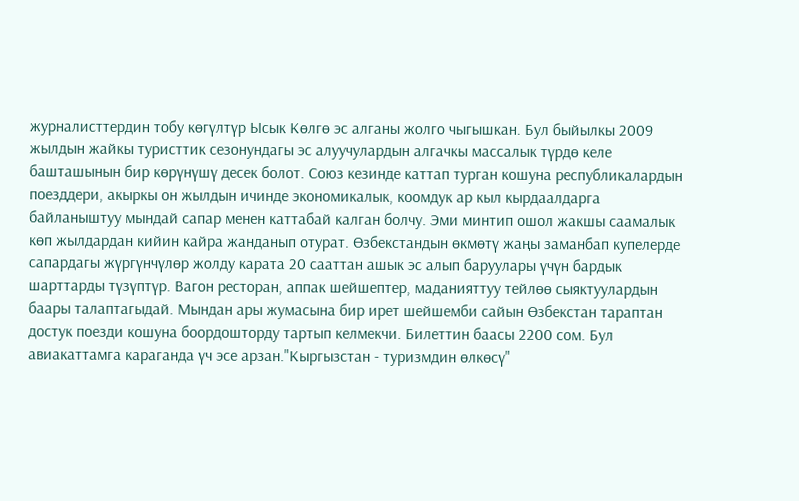журналисттердин тобу көгүлтүр Ысык Көлгө эс алганы жолго чыгышкан. Бул быйылкы 2009 жылдын жайкы туристтик сезонундагы эс алуучулардын алгачкы массалык түрдө келе башташынын бир көрүнүшү десек болот. Союз кезинде каттап турган кошуна республикалардын поезддери, акыркы он жылдын ичинде экономикалык, коомдук ар кыл кырдаалдарга байланыштуу мындай сапар менен каттабай калган болчу. Эми минтип ошол жакшы саамалык көп жылдардан кийин кайра жанданып отурат. Өзбекстандын өкмөтү жаңы заманбап купелерде сапардагы жүргүнчүлөр жолду карата 20 сааттан ашык эс алып баруулары үчүн бардык шарттарды түзүптүр. Вагон ресторан, аппак шейшептер, маданияттуу тейлөө сыяктуулардын баары талаптагыдай. Мындан ары жумасына бир ирет шейшемби сайын Өзбекстан тараптан достук поезди кошуна боордошторду тартып келмекчи. Билеттин баасы 2200 сом. Бул авиакаттамга караганда үч эсе арзан."Кыргызстан - туризмдин өлкөсү"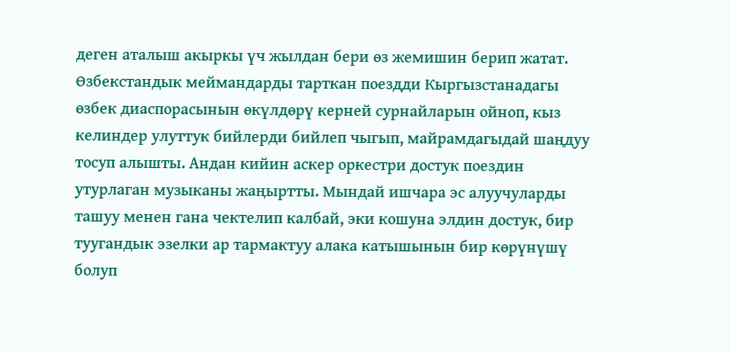деген аталыш акыркы үч жылдан бери өз жемишин берип жатат. Өзбекстандык меймандарды тарткан поездди Кыргызстанадагы өзбек диаспорасынын өкүлдөрү керней сурнайларын ойноп, кыз келиндер улуттук бийлерди бийлеп чыгып, майрамдагыдай шаңдуу тосуп алышты. Андан кийин аскер оркестри достук поездин утурлаган музыканы жаңыртты. Мындай ишчара эс алуучуларды ташуу менен гана чектелип калбай, эки кошуна элдин достук, бир туугандык эзелки ар тармактуу алака катышынын бир көрүнүшү болуп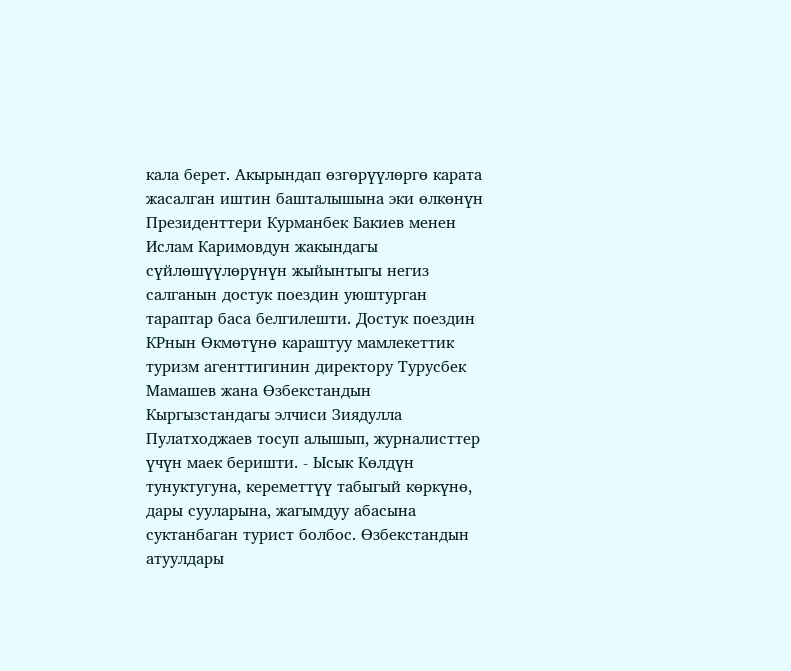кала берет. Акырындап өзгөрүүлөргө карата жасалган иштин башталышына эки өлкөнүн Президенттери Курманбек Бакиев менен Ислам Каримовдун жакындагы сүйлөшүүлөрүнүн жыйынтыгы негиз салганын достук поездин уюштурган тараптар баса белгилешти. Достук поездин КРнын Өкмөтүнө караштуу мамлекеттик туризм агенттигинин директору Турусбек Мамашев жана Өзбекстандын Кыргызстандагы элчиси Зиядулла Пулатходжаев тосуп алышып, журналисттер үчүн маек беришти. - Ысык Көлдүн тунуктугуна, кереметтүү табыгый көркүнө, дары сууларына, жагымдуу абасына суктанбаган турист болбос. Өзбекстандын атуулдары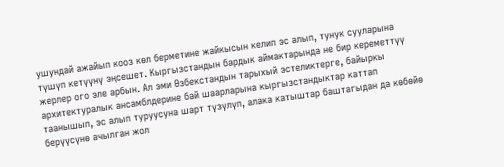ушундай ажайып кооз көл берметине жайкысын келип эс алып, тунук сууларына түшүп кетүүнү эңсешет. Кыргызстандын бардык аймактарында не бир кереметтүү жерлер ого эле арбын. Ал эми Өзбекстандын тарыхый эстеликтерге, байыркы архитектуралык ансамблдерине бай шаарларына кыргызстандыктар каттап таанышып, эс алып туруусуна шарт түзүлүп, алака катыштар баштагыдан да көбөйө берүүсүнө ачылган жол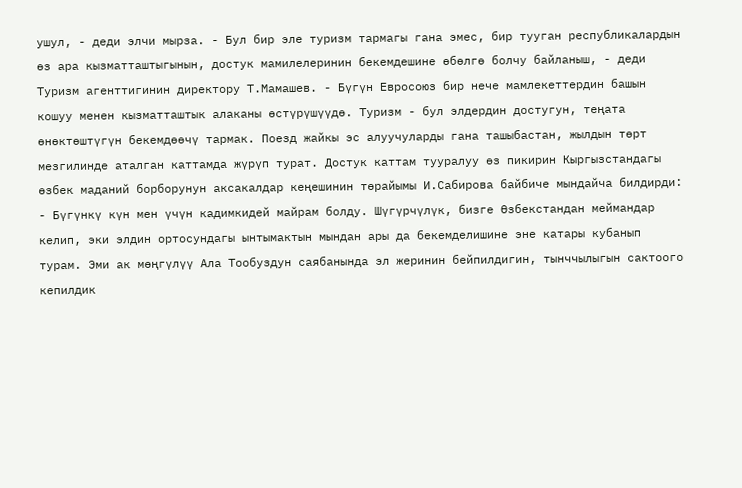ушул, - деди элчи мырза. - Бул бир эле туризм тармагы гана эмес, бир тууган республикалардын өз ара кызматташтыгынын, достук мамилелеринин бекемдешине өбөлгө болчу байланыш, - деди Туризм агенттигинин директору Т.Мамашев. - Бүгүн Евросоюз бир нече мамлекеттердин башын кошуу менен кызматташтык алаканы өстүрүшүүдө. Туризм - бул элдердин достугун, теңата өнөктөштүгүн бекемдөөчү тармак. Поезд жайкы эс алуучуларды гана ташыбастан, жылдын төрт мезгилинде аталган каттамда жүрүп турат. Достук каттам тууралуу өз пикирин Кыргызстандагы өзбек маданий борборунун аксакалдар кеңешинин төрайымы И.Сабирова байбиче мындайча билдирди: - Бүгүнкү күн мен үчүн кадимкидей майрам болду. Шүгүрчүлүк, бизге Өзбекстандан меймандар келип, эки элдин ортосундагы ынтымактын мындан ары да бекемделишине эне катары кубанып турам. Эми ак мөңгүлүү Ала Тообуздун саябанында эл жеринин бейпилдигин, тынччылыгын сактоого кепилдик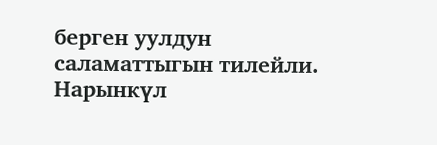берген уулдун саламаттыгын тилейли. Нарынкүл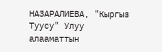НАЗАРАЛИЕВА, "Кыргыз Туусу" Улуу алааматтын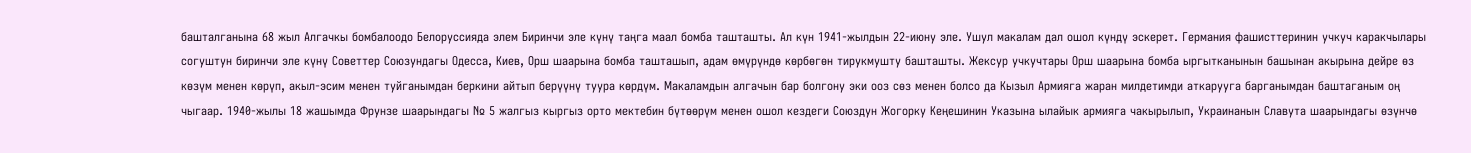башталганына 68 жыл Алгачкы бомбалоодо Белоруссияда элем Биринчи эле күнү таңга маал бомба ташташты. Ал күн 1941-жылдын 22-июну эле. Ушул макалам дал ошол күндү эскерет. Германия фашисттеринин учкуч каракчылары согуштун биринчи эле күнү Советтер Союзундагы Одесса, Киев, Орш шаарына бомба ташташып, адам өмүрүндө көрбөгөн тирукмушту башташты. Жексур учкучтары Орш шаарына бомба ыргытканынын башынан акырына дейре өз көзүм менен көрүп, акыл-эсим менен туйганымдан беркини айтып берүүнү туура көрдүм. Макаламдын алгачын бар болгону эки ооз сөз менен болсо да Кызыл Армияга жаран милдетимди аткарууга барганымдан баштаганым оң чыгаар. 1940-жылы 18 жашымда Фрунзе шаарындагы № 5 жалгыз кыргыз орто мектебин бүтөөрүм менен ошол кездеги Союздун Жогорку Кеңешинин Указына ылайык армияга чакырылып, Украинанын Славута шаарындагы өзүнчө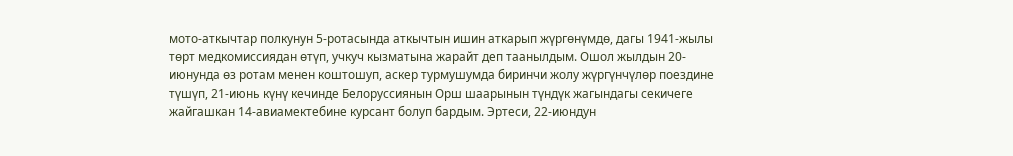мото-аткычтар полкунун 5-ротасында аткычтын ишин аткарып жүргөнүмдө, дагы 1941-жылы төрт медкомиссиядан өтүп, учкуч кызматына жарайт деп таанылдым. Ошол жылдын 20-июнунда өз ротам менен коштошуп, аскер турмушумда биринчи жолу жүргүнчүлөр поездине түшүп, 21-июнь күнү кечинде Белоруссиянын Орш шаарынын түндүк жагындагы секичеге жайгашкан 14-авиамектебине курсант болуп бардым. Эртеси, 22-июндун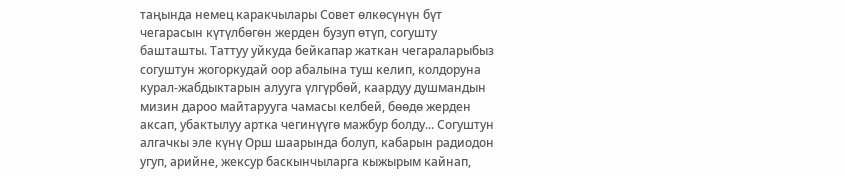таңында немец каракчылары Совет өлкөсүнүн бүт чегарасын күтүлбөгөн жерден бузуп өтүп, согушту башташты. Таттуу уйкуда бейкапар жаткан чегараларыбыз согуштун жогоркудай оор абалына туш келип, колдоруна курал-жабдыктарын алууга үлгүрбөй, каардуу душмандын мизин дароо майтарууга чамасы келбей, бөөдө жерден аксап, убактылуу артка чегинүүгө мажбур болду... Согуштун алгачкы эле күнү Орш шаарында болуп, кабарын радиодон угуп, арийне, жексур баскынчыларга кыжырым кайнап,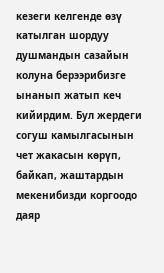кезеги келгенде өзү катылган шордуу душмандын сазайын колуна берээрибизге ынанып жатып кеч кийирдим. Бул жердеги согуш камылгасынын чет жакасын көрүп, байкап, жаштардын мекенибизди коргоодо даяр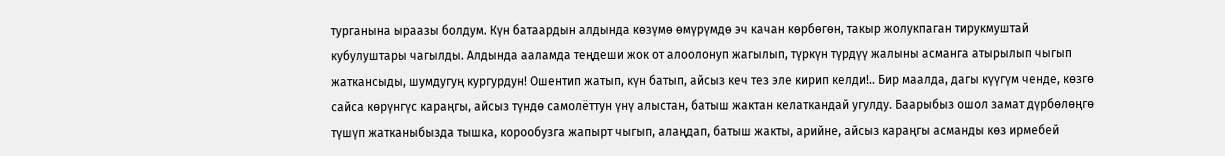турганына ыраазы болдум. Күн батаардын алдында көзүмө өмүрүмдө эч качан көрбөгөн, такыр жолукпаган тирукмуштай кубулуштары чагылды. Алдында ааламда теңдеши жок от алоолонуп жагылып, түркүн түрдүү жалыны асманга атырылып чыгып жаткансыды, шумдугуң кургурдун! Ошентип жатып, күн батып, айсыз кеч тез эле кирип келди!.. Бир маалда, дагы күүгүм ченде, көзгө сайса көрүнгүс караңгы, айсыз түндө самолёттун үнү алыстан, батыш жактан келаткандай угулду. Баарыбыз ошол замат дүрбөлөңгө түшүп жатканыбызда тышка, корообузга жапырт чыгып, алаңдап, батыш жакты, арийне, айсыз караңгы асманды көз ирмебей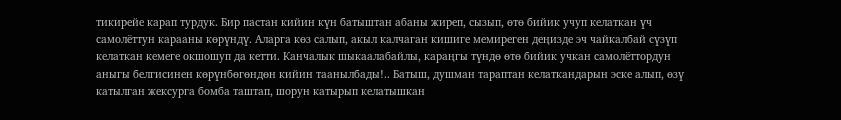тикирейе карап турдук. Бир пастан кийин күн батыштан абаны жиреп, сызып, өтө бийик учуп келаткан үч самолёттун карааны көрүндү. Аларга көз салып, акыл калчаган кишиге мемиреген деңизде эч чайкалбай сүзүп келаткан кемеге окшошуп да кетти. Канчалык шыкаалабайлы, караңгы түндө өтө бийик учкан самолёттордун аныгы белгисинен көрүнбөгөндөн кийин таанылбады!.. Батыш, душман тараптан келаткандарын эске алып, өзү катылган жексурга бомба таштап, шорун катырып келатышкан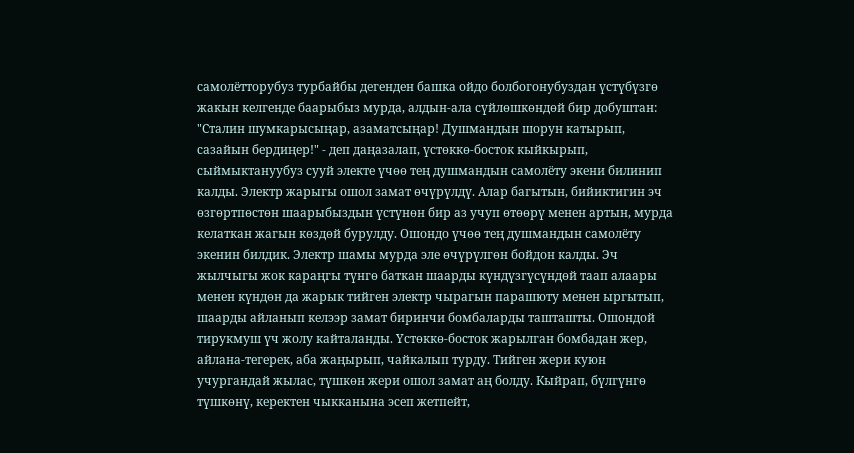самолётторубуз турбайбы дегенден башка ойдо болбогонубуздан үстүбүзгө жакын келгенде баарыбыз мурда, алдын-ала сүйлөшкөндөй бир добуштан: "Сталин шумкарысыңар, азаматсыңар! Душмандын шорун катырып, сазайын бердиңер!" - деп даңазалап, үстөккө-босток кыйкырып, сыймыктануубуз сууй электе үчөө тең душмандын самолёту экени билинип калды. Электр жарыгы ошол замат өчүрүлдү. Алар багытын, бийиктигин эч өзгөртпөстөн шаарыбыздын үстүнөн бир аз учуп өтөөрү менен артын, мурда келаткан жагын көздөй бурулду. Ошондо үчөө тең душмандын самолёту экенин билдик. Электр шамы мурда эле өчүрүлгөн бойдон калды. Эч жылчыгы жок караңгы түнгө баткан шаарды күндүзгүсүндөй таап алаары менен күндөн да жарык тийген электр чырагын парашюту менен ыргытып, шаарды айланып келээр замат биринчи бомбаларды ташташты. Ошондой тирукмуш үч жолу кайталанды. Үстөккө-босток жарылган бомбадан жер, айлана-тегерек, аба жаңырып, чайкалып турду. Тийген жери куюн учургандай жылас, түшкөн жери ошол замат аң болду. Кыйрап, бүлгүнгө түшкөнү, керектен чыкканына эсеп жетпейт,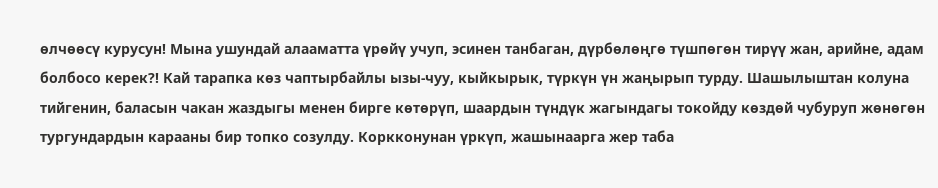өлчөөсү курусун! Мына ушундай алааматта үрөйү учуп, эсинен танбаган, дүрбөлөңгө түшпөгөн тирүү жан, арийне, адам болбосо керек?! Кай тарапка көз чаптырбайлы ызы-чуу, кыйкырык, түркүн үн жаңырып турду. Шашылыштан колуна тийгенин, баласын чакан жаздыгы менен бирге көтөрүп, шаардын түндүк жагындагы токойду көздөй чубуруп жөнөгөн тургундардын карааны бир топко созулду. Коркконунан үркүп, жашынаарга жер таба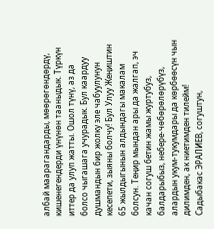албай маарагандарды, мөөрөгөндөрдү, кишенегендерди үнүнөн тааныдык. Түркүн иттер да улуп жатты. Ошол түнү, аз да болсо чыгашага учурадык. Бул каардуу душмандын бир жолку эле чабуулунун кесепети, зыяны болчу! Бул Улуу Жеңиштин 65 жылдыгынын алдындагы макалам болсун. Теңир мындан ары да жалгап, эч качан согуш бетин жамы журтубуз, балдарыбыз, небере-чөбөрөлөрүбүз, алардын укум-тукумдары да көрбөөсүн чын дилимден, ак ниетимден тилейм! Садыбакас ЭРАЛИЕВ, согуштун,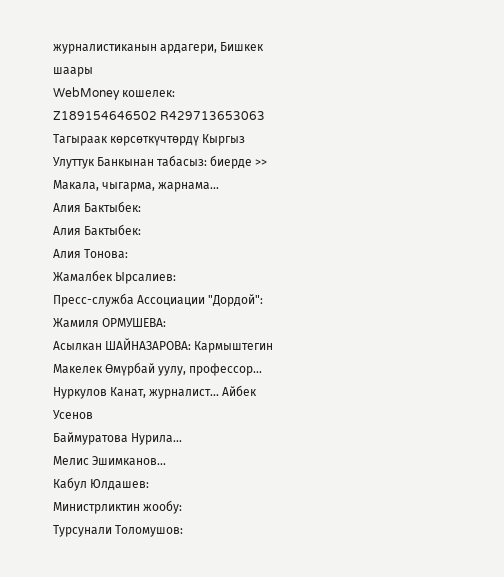журналистиканын ардагери, Бишкек шаары
WebMoney кошелек: Z189154646502 R429713653063
Тагыраак көрсөткүчтөрдү Кыргыз Улуттук Банкынан табасыз: биерде >> Макала, чыгарма, жарнама...
Алия Бактыбек:
Алия Бактыбек:
Алия Тонова:
Жамалбек Ырсалиев:
Пресс-служба Ассоциации "Дордой":
Жамиля ОРМУШЕВА:
Асылкан ШАЙНАЗАРОВА: Кармыштегин Макелек Өмүрбай уулу, профессор...
Нуркулов Канат, журналист... Айбек Усенов
Баймуратова Нурила...
Мелис Эшимканов...
Кабул Юлдашев:
Министрликтин жообу:
Турсунали Толомушов: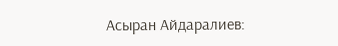Асыран Айдаралиев: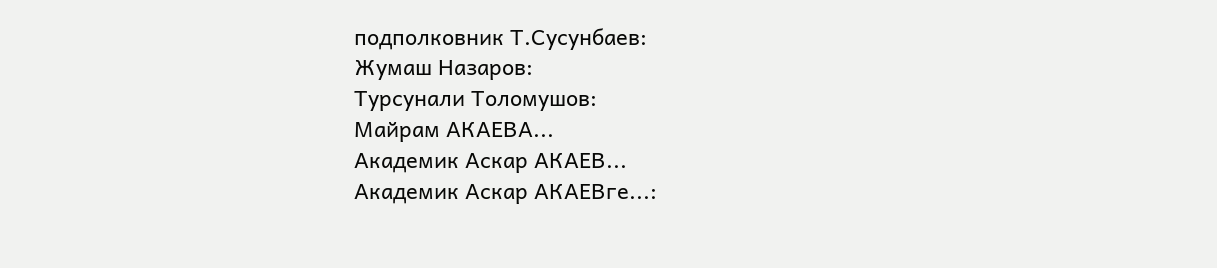подполковник Т.Сусунбаев:
Жумаш Назаров:
Турсунали Толомушов:
Майрам АКАЕВА...
Академик Аскар АКАЕВ...
Академик Аскар АКАЕВге...: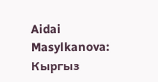Aidai Masylkanova:
Кыргыз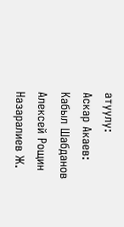атуулу:
Аскар Акаев:
Кабыл Шабданов
Алексей Рощин
Назаралиев Ж.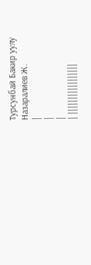Турсунбай Бакир уулу
Назаралиев Ж.
|
|
|
| |||||||||||||||||